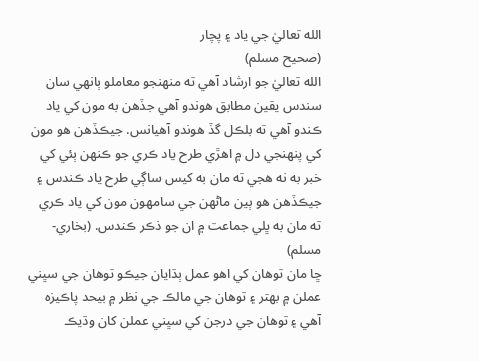الله تعاليٰ جي ياد ۽ پچار
(صحيح مسلم)
الله تعاليٰ جو ارشاد آهي ته منهنجو معاملو ٻانهي سان سندس يقين مطابق هوندو آهي جڏهن به مون کي ياد ڪندو آهي ته بلڪل گڏ هوندو آهيانس. جيڪڏهن هو مون کي پنهنجي دل ۾ اهڙي طرح ياد ڪري جو ڪنهن ٻئي کي خبر به نه هجي ته مان به کيس ساڳي طرح ياد ڪندس ۽ جيڪڏهن هو ٻين ماڻهن جي سامهون مون کي ياد ڪري ته مان به ڀلي جماعت ۾ ان جو ذڪر ڪندس. (بخاري- مسلم)
ڇا مان توهان کي اهو عمل ٻڌايان جيڪو توهان جي سڀني عملن ۾ بهتر ۽ توهان جي مالڪ جي نظر ۾ بيحد پاڪيزه آهي ۽ توهان جي درجن کي سڀني عملن کان وڌيڪ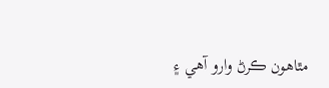مٿاهون ڪرڻ وارو آهي ۽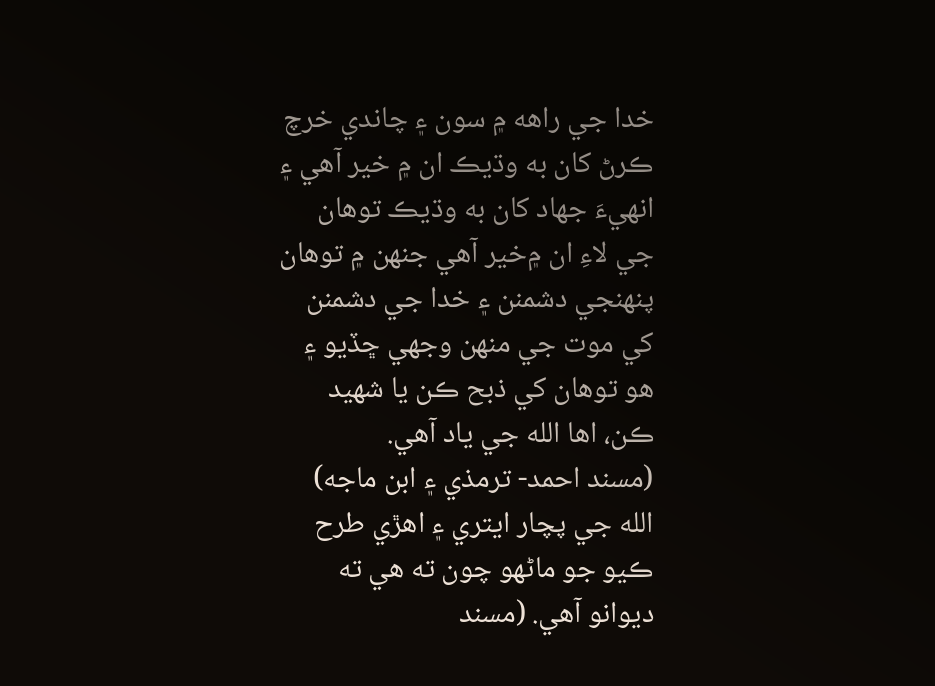خدا جي راهه ۾ سون ۽ چاندي خرچ ڪرڻ کان به وڌيڪ ان ۾ خير آهي ۽ انهيءَ جهاد کان به وڌيڪ توهان جي لاءِ ان ۾خير آهي جنهن ۾ توهان پنهنجي دشمنن ۽ خدا جي دشمنن کي موت جي منهن وجهي ڇڏيو ۽ هو توهان کي ذبح ڪن يا شهيد ڪن، اها الله جي ياد آهي.
(مسند احمد- ترمذي ۽ ابن ماجه)
الله جي پچار ايتري ۽ اهڙي طرح ڪيو جو ماڻهو چون ته هي ته ديوانو آهي. (مسند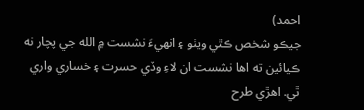احمد)
جيڪو شخص ڪٿي ويٺو ۽ انهيءَ نشست ۾ الله جي پچار نه ڪيائين ته اها نشست ان لاءِ وڏي حسرت ۽ خساري واري ٿي. اهڙي طرح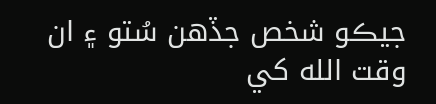جيڪو شخص جڏهن سُتو ۽ ان وقت الله کي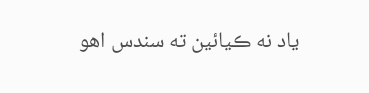ياد نه ڪيائين ته سندس اهو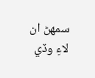سمهڻ ان لاءِ وڏي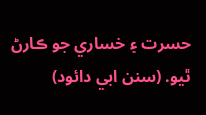حسرت ۽ خساري جو ڪارڻ ٿيو. (سنن ابي دائود)